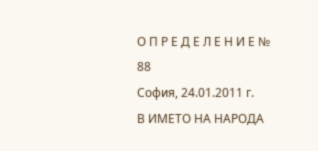О П Р Е Д Е Л Е Н И Е № 88
София, 24.01.2011 г.
В ИМЕТО НА НАРОДА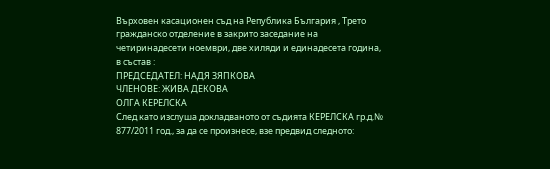Върховен касационен съд на Република България , Трето гражданско отделение в закрито заседание на четиринадесети ноември, две хиляди и единадесета година, в състав :
ПРЕДСЕДАТЕЛ: НАДЯ ЗЯПКОВА
ЧЛЕНОВЕ: ЖИВА ДЕКОВА
ОЛГА КЕРЕЛСКА
След като изслуша докладваното от съдията КЕРЕЛСКА гр.д.№ 877/2011 год., за да се произнесе, взе предвид следното: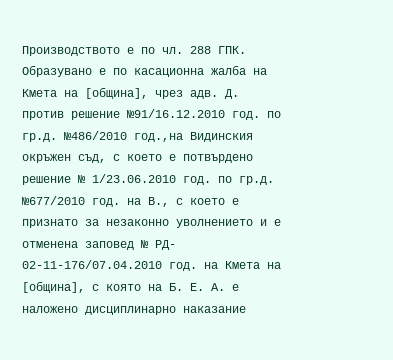Производството е по чл. 288 ГПК.
Образувано е по касационна жалба на Кмета на [община], чрез адв. Д. против решение №91/16.12.2010 год. по гр.д. №486/2010 год.,на Видинския окръжен съд, с което е потвърдено решение № 1/23.06.2010 год. по гр.д. №677/2010 год. на В., с което е признато за незаконно уволнението и е отменена заповед № РД- 02-11-176/07.04.2010 год. на Кмета на [община], с която на Б. Е. А. е наложено дисциплинарно наказание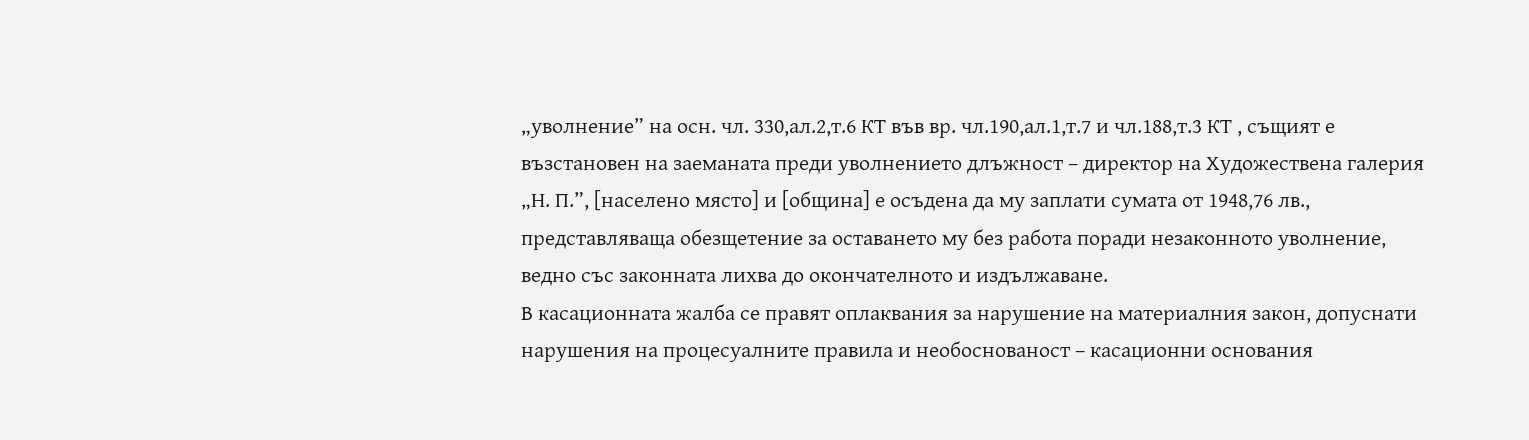„уволнение” на осн. чл. 330,ал.2,т.6 КТ във вр. чл.190,ал.1,т.7 и чл.188,т.3 КТ , същият е възстановен на заеманата преди уволнението длъжност – директор на Художествена галерия „Н. П.”, [населено място] и [община] е осъдена да му заплати сумата от 1948,76 лв., представляваща обезщетение за оставането му без работа поради незаконното уволнение, ведно със законната лихва до окончателното и издължаване.
В касационната жалба се правят оплаквания за нарушение на материалния закон, допуснати нарушения на процесуалните правила и необоснованост – касационни основания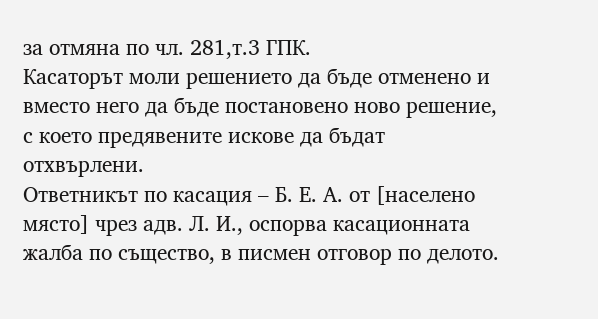за отмяна по чл. 281,т.3 ГПК.
Касаторът моли решението да бъде отменено и вместо него да бъде постановено ново решение, с което предявените искове да бъдат отхвърлени.
Ответникът по касация – Б. Е. А. от [населено място] чрез адв. Л. И., оспорва касационната жалба по същество, в писмен отговор по делото.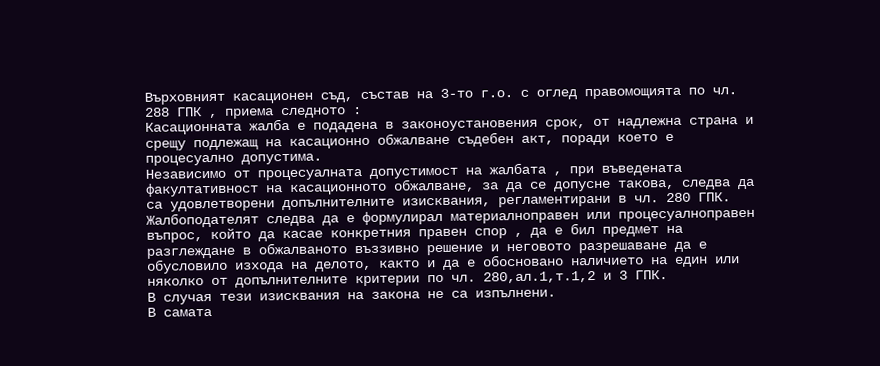Върховният касационен съд, състав на 3-то г.о. с оглед правомощията по чл. 288 ГПК , приема следното :
Касационната жалба е подадена в законоустановения срок, от надлежна страна и срещу подлежащ на касационно обжалване съдебен акт, поради което е процесуално допустима.
Независимо от процесуалната допустимост на жалбата , при въведената факултативност на касационното обжалване, за да се допусне такова, следва да са удовлетворени допълнителните изисквания, регламентирани в чл. 280 ГПК.
Жалбоподателят следва да е формулирал материалноправен или процесуалноправен въпрос, който да касае конкретния правен спор , да е бил предмет на разглеждане в обжалваното въззивно решение и неговото разрешаване да е обусловило изхода на делото, както и да е обосновано наличието на един или няколко от допълнителните критерии по чл. 280,ал.1,т.1,2 и 3 ГПК.
В случая тези изисквания на закона не са изпълнени.
В самата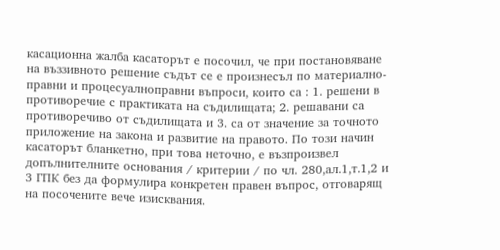касационна жалба касаторът е посочил, че при постановяване на въззивното решение съдът се е произнесъл по материално-правни и процесуалноправни въпроси, които са : 1. решени в противоречие с практиката на съдилищата; 2. решавани са противоречиво от съдилищата и 3. са от значение за точното приложение на закона и развитие на правото. По този начин касаторът бланкетно, при това неточно, е възпроизвел допълнителните основания / критерии / по чл. 280,ал.1,т.1,2 и 3 ГПК без да формулира конкретен правен въпрос, отговарящ на посочените вече изисквания.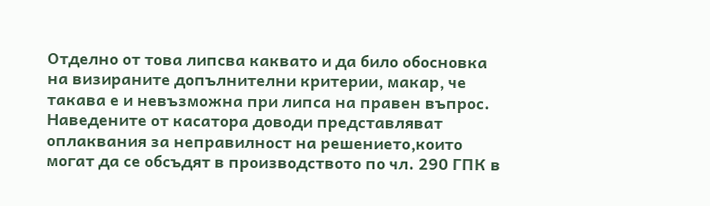Отделно от това липсва каквато и да било обосновка на визираните допълнителни критерии, макар, че такава е и невъзможна при липса на правен въпрос.
Наведените от касатора доводи представляват оплаквания за неправилност на решението,които могат да се обсъдят в производството по чл. 290 ГПК в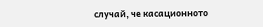случай, че касационното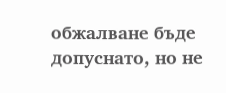обжалване бъде допуснато, но не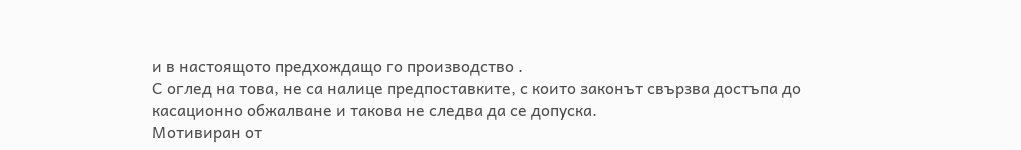и в настоящото предхождащо го производство .
С оглед на това, не са налице предпоставките, с които законът свързва достъпа до касационно обжалване и такова не следва да се допуска.
Мотивиран от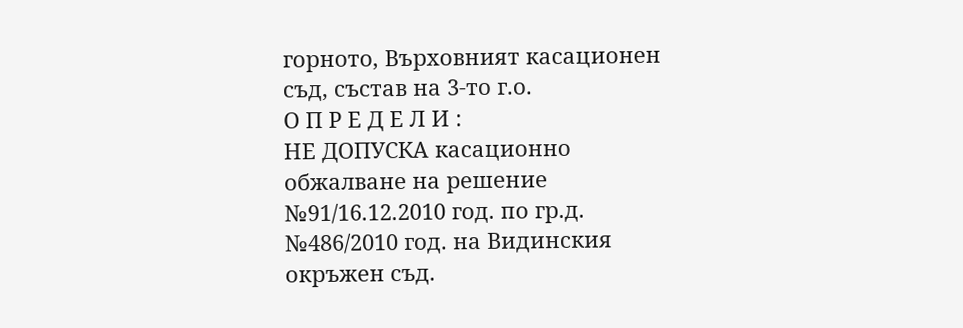горното, Върховният касационен съд, състав на 3-то г.о.
О П Р Е Д Е Л И :
НЕ ДОПУСКА касационно обжалване на решение №91/16.12.2010 год. по гр.д. №486/2010 год. на Видинския окръжен съд.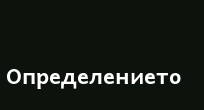Определението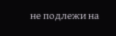не подлежи на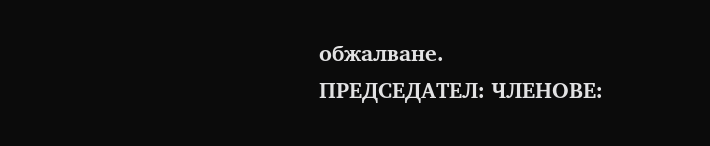обжалване.
ПРЕДСЕДАТЕЛ: ЧЛЕНОВЕ: